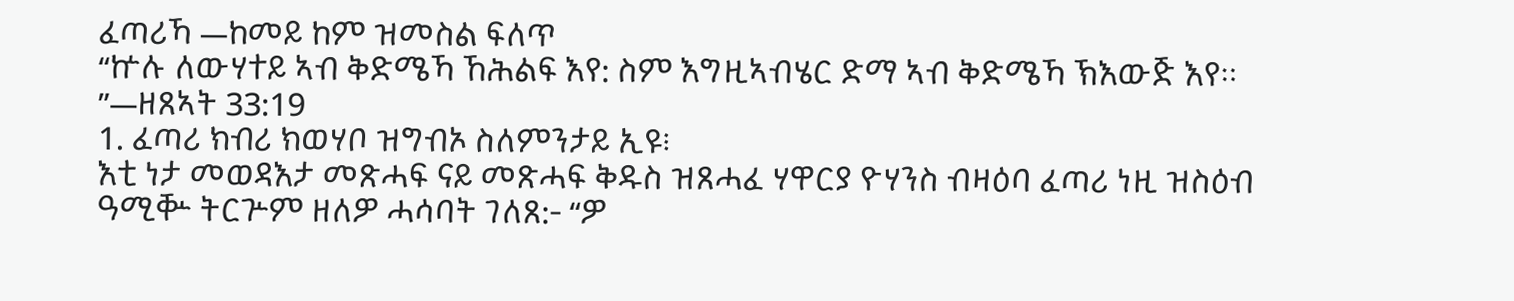ፈጣሪኻ —ከመይ ከም ዝመስል ፍለጥ
“ኵሉ ለውሃተይ ኣብ ቅድሜኻ ኸሕልፍ እየ: ስም እግዚኣብሄር ድማ ኣብ ቅድሜኻ ኽእውጅ እየ። ”—ዘጸኣት 33:19
1. ፈጣሪ ክብሪ ክወሃቦ ዝግብኦ ስለምንታይ ኢዩ፧
እቲ ነታ መወዳእታ መጽሓፍ ናይ መጽሓፍ ቅዱስ ዝጸሓፈ ሃዋርያ ዮሃንስ ብዛዕባ ፈጣሪ ነዚ ዝስዕብ ዓሚቝ ትርጕም ዘለዎ ሓሳባት ገለጸ:- “ዎ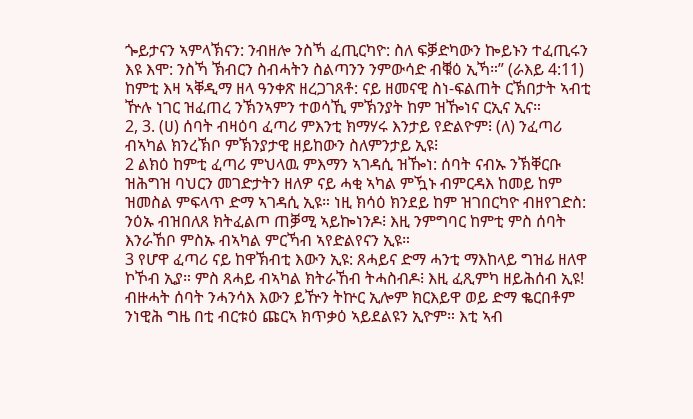ጐይታናን ኣምላኽናን: ንብዘሎ ንስኻ ፈጢርካዮ: ስለ ፍቓድካውን ኰይኑን ተፈጢሩን እዩ እሞ: ንስኻ ኽብርን ስብሓትን ስልጣንን ንምውሳድ ብቑዕ ኢኻ።” (ራእይ 4:11) ከምቲ እዛ ኣቐዲማ ዘላ ዓንቀጽ ዘረጋገጸቶ: ናይ ዘመናዊ ስነ-ፍልጠት ርኽበታት ኣብቲ ዅሉ ነገር ዝፈጠረ ንኽንኣምን ተወሳኺ ምኽንያት ከም ዝዀነና ርኢና ኢና።
2, 3. (ሀ) ሰባት ብዛዕባ ፈጣሪ ምእንቲ ክማሃሩ እንታይ የድልዮም፧ (ለ) ንፈጣሪ ብኣካል ክንረኽቦ ምኽንያታዊ ዘይከውን ስለምንታይ ኢዩ፧
2 ልክዕ ከምቲ ፈጣሪ ምህላዉ ምእማን ኣገዳሲ ዝዀነ: ሰባት ናብኡ ንኽቐርቡ ዝሕግዝ ባህርን መገድታትን ዘለዎ ናይ ሓቂ ኣካል ምዃኑ ብምርዳእ ከመይ ከም ዝመስል ምፍላጥ ድማ ኣገዳሲ ኢዩ። ነዚ ክሳዕ ክንደይ ከም ዝገበርካዮ ብዘየገድስ: ንዕኡ ብዝበለጸ ክትፈልጦ ጠቓሚ ኣይኰነንዶ፧ እዚ ንምግባር ከምቲ ምስ ሰባት እንራኸቦ ምስኡ ብኣካል ምርኻብ ኣየድልየናን ኢዩ።
3 የሆዋ ፈጣሪ ናይ ከዋኽብቲ እውን ኢዩ: ጸሓይና ድማ ሓንቲ ማእከላይ ግዝፊ ዘለዋ ኮኾብ ኢያ። ምስ ጸሓይ ብኣካል ክትራኸብ ትሓስብዶ፧ እዚ ፈጺምካ ዘይሕሰብ ኢዩ! ብዙሓት ሰባት ንሓንሳእ እውን ይዅን ትኵር ኢሎም ክርእይዋ ወይ ድማ ቈርበቶም ንነዊሕ ግዜ በቲ ብርቱዕ ጩርኣ ክጥቃዕ ኣይደልዩን ኢዮም። እቲ ኣብ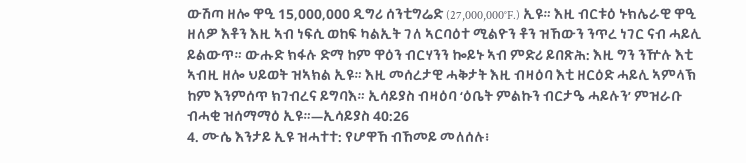ውሽጣ ዘሎ ዋዒ 15,000,000 ዲግሪ ሰንቲግሬድ (27,000,000°F.) ኢዩ። እዚ ብርቱዕ ኑክሌራዊ ዋዒ ዘለዎ እቶን እዚ ኣብ ነፍሲ ወከፍ ካልኢት ገለ ኣርባዕተ ሚልዮን ቶን ዝኸውን ንጥረ ነገር ናብ ሓይሊ ይልውጥ። ውሑድ ክፋሉ ድማ ከም ዋዕን ብርሃንን ኰይኑ ኣብ ምድሪ ይበጽሕ: እዚ ግን ንዅሉ እቲ ኣብዚ ዘሎ ህይወት ዝኣክል ኢዩ። እዚ መሰረታዊ ሓቅታት እዚ ብዛዕባ እቲ ዘርዕድ ሓይሊ ኣምላኽ ከም እንምሰጥ ክገብረና ይግባእ። ኢሳይያስ ብዛዕባ ‘ዕቤት ምልኩን ብርታዔ ሓይሉን’ ምዝራቡ ብሓቂ ዝሰማማዕ ኢዩ።—ኢሳይያስ 40:26
4. ሙሴ እንታይ ኢዩ ዝሓተተ: የሆዋኸ ብኸመይ መለሰሉ፧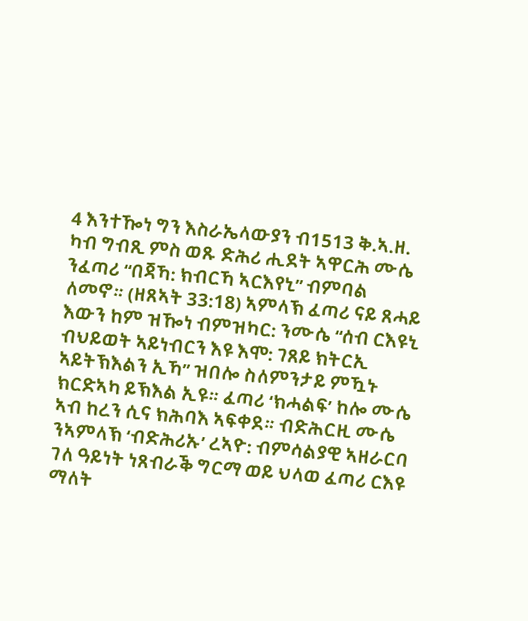4 እንተዀነ ግን እስራኤላውያን ብ1513 ቅ.ኣ.ዘ. ካብ ግብጺ ምስ ወጹ ድሕሪ ሒደት ኣዋርሕ ሙሴ ንፈጣሪ “በጃኻ: ክብርኻ ኣርእየኒ” ብምባል ለመኖ። (ዘጸኣት 33:18) ኣምላኽ ፈጣሪ ናይ ጸሓይ እውን ከም ዝዀነ ብምዝካር: ንሙሴ “ሰብ ርእዩኒ ብህይወት ኣይነብርን እዩ እሞ: ገጸይ ክትርኢ ኣይትኽእልን ኢኻ” ዝበሎ ስለምንታይ ምዃኑ ክርድኣካ ይኽእል ኢዩ። ፈጣሪ ‘ክሓልፍ’ ከሎ ሙሴ ኣብ ከረን ሲና ክሕባእ ኣፍቀደ። ብድሕርዚ ሙሴ ንኣምላኽ ‘ብድሕሪኡ’ ረኣዮ: ብምሳልያዊ ኣዘራርባ ገለ ዓይነት ነጸብራቕ ግርማ ወይ ህላወ ፈጣሪ ርእዩ ማለት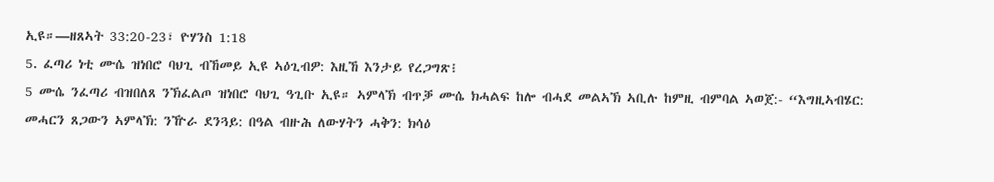ኢዩ።—ዘጸኣት 33:20-23፣ ዮሃንስ 1:18
5. ፈጣሪ ነቲ ሙሴ ዝነበሮ ባህጊ ብኸመይ ኢዩ ኣዕጊብዎ: እዚኸ እንታይ የረጋግጽ፧
5 ሙሴ ንፈጣሪ ብዝበለጸ ንኽፈልጦ ዝነበሮ ባህጊ ዓጊቡ ኢዩ። ኣምላኽ ብጥቓ ሙሴ ክሓልፍ ከሎ ብሓደ መልኣኽ ኣቢሉ ከምዚ ብምባል ኣወጀ:- “እግዚኣብሄር: መሓርን ጸጋውን ኣምላኽ: ንዅራ ደንጓይ: በዓል ብዙሕ ለውሃትን ሓቅን: ክሳዕ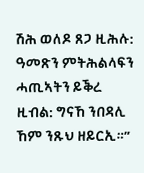ሽሕ ወለዶ ጸጋ ዚሕሉ: ዓመጽን ምትሕልላፍን ሓጢኣትን ይቕረ ዚብል: ግናኸ ንበዳሊ ኸም ንጹህ ዘይርኢ።”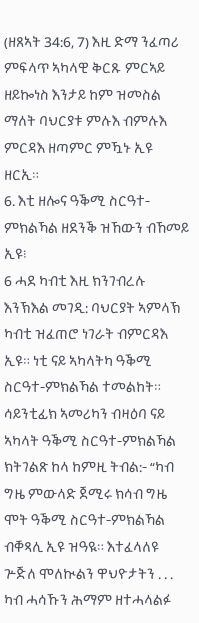(ዘጸኣት 34:6, 7) እዚ ድማ ንፈጣሪ ምፍላጥ ኣካላዊ ቅርጹ ምርኣይ ዘይኰነስ እንታይ ከም ዝመስል ማለት ባህርያቱ ምሉእ ብምሉእ ምርዳእ ዘጣምር ምዃኑ ኢዩ ዘርኢ።
6. እቲ ዘሎና ዓቕሚ ስርዓተ-ምክልኻል ዘደንቕ ዝኸውን ብኸመይ ኢዩ፧
6 ሓደ ካብቲ እዚ ክንገብረሉ እንኽእል መገዲ: ባህርያት ኣምላኽ ካብቲ ዝፈጠሮ ነገራት ብምርዳእ ኢዩ። ነቲ ናይ ኣካላትካ ዓቕሚ ስርዓተ-ምክልኻል ተመልከት። ሳይንቲፊክ ኣመሪካን ብዛዕባ ናይ ኣካላት ዓቕሚ ስርዓተ-ምክልኻል ክትገልጽ ከላ ከምዚ ትብል:- “ካብ ግዜ ምውላድ ጀሚሩ ክሳብ ግዜ ሞት ዓቕሚ ስርዓተ-ምክልኻል ብቐጻሊ ኢዩ ዝዓዪ። እተፈላለዩ ጕጅለ ሞለኲልን ዋህዮታትን . . . ካብ ሓሳኹን ሕማም ዘተሓላልፉ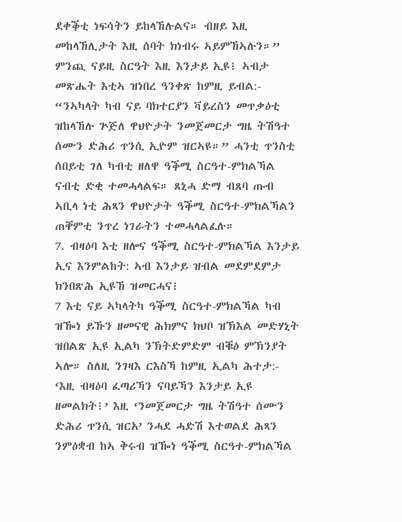ደቀቕቲ ነፍሳትን ይከላኸሉልና። ብዘይ እዚ መከላኸሊታት እዚ ሰባት ክነብሩ ኣይምኸኣሉን።” ምንጪ ናይዚ ስርዓት እዚ እንታይ ኢዩ፧ ኣብታ መጽሔት እቲኣ ዝነበረ ዓንቀጽ ከምዚ ይብል:- “ንኣካላት ካብ ናይ ባክተርያን ቫይረስን መጥቃዕቲ ዝከላኸሉ ጕጅለ ዋህዮታት ንመጀመርታ ግዜ ትሽዓተ ሰሙን ድሕሪ ጥንሲ ኢዮም ዝርኣዩ።” ሓንቲ ጥንስቲ ሰበይቲ ገለ ካብቲ ዘለዋ ዓቕሚ ስርዓተ-ምክልኻል ናብቲ ድቂ ተመሓላልፍ። ጸኒሓ ድማ ብጸባ ጡብ ኣቢላ ነቲ ሕጻን ዋህዮታት ዓቕሚ ስርዓተ-ምክልኻልን ጠቐምቲ ንጥረ ነገራትን ተመሓላልፈሉ።
7. ብዛዕባ እቲ ዘሎና ዓቕሚ ስርዓተ-ምክልኻል እንታይ ኢና እንምልከት: ኣብ እንታይ ዝብል መደምደምታ ክንበጽሕ ኢዩኸ ዝመርሓና፧
7 እቲ ናይ ኣካላትካ ዓቕሚ ስርዓተ-ምክልኻል ካብ ዝዀነ ይኹን ዘመናዊ ሕክምና ክህቦ ዝኽእል መድሃኒት ዝበልጽ ኢዩ ኢልካ ንኽትድምድም ብቑዕ ምኽንያት ኣሎ። ስለዚ ንገዛእ ርእስኻ ከምዚ ኢልካ ሕተታ:- ‘እዚ ብዛዕባ ፈጣሪኻን ናባይኻን እንታይ ኢዩ ዘመልክት፧’ እዚ ‘ንመጀመርታ ግዜ ትሽዓተ ሰሙን ድሕሪ ጥንሲ ዝርአ’ ንሓደ ሓድሽ እተወልደ ሕጻን ንምዕቋብ ከኣ ቅሩብ ዝዀነ ዓቕሚ ስርዓተ-ምክልኻል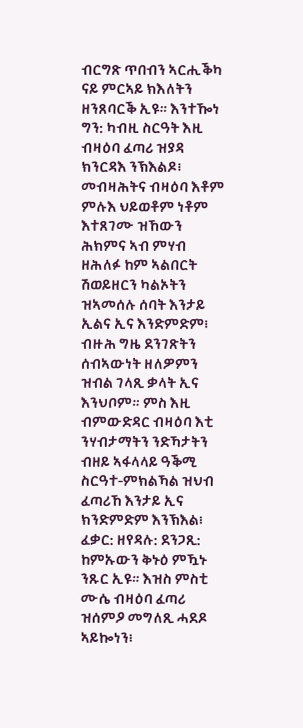ብርግጽ ጥበብን ኣርሒቕካ ናይ ምርኣይ ክእለትን ዘንጸባርቕ ኢዩ። እንተዀነ ግን: ካብዚ ስርዓት እዚ ብዛዕባ ፈጣሪ ዝያዳ ክንርዳእ ንኽእልዶ፧ መብዛሕትና ብዛዕባ እቶም ምሉእ ህይወቶም ነቶም እተጸገሙ ዝኸውን ሕክምና ኣብ ምሃብ ዘሕለፉ ከም ኣልበርት ሽወይዘርን ካልኦትን ዝኣመሰሉ ሰባት እንታይ ኢልና ኢና እንድምድም፧ ብዙሕ ግዜ ደንገጽትን ሰብኣውነት ዘለዎምን ዝብል ገላጺ ቃላት ኢና እንህቦም። ምስ እዚ ብምውድዳር ብዛዕባ እቲ ንሃብታማትን ንድኻታትን ብዘይ ኣፋላላይ ዓቕሚ ስርዓተ-ምክልኻል ዝህብ ፈጣሪኸ እንታይ ኢና ክንድምድም እንኽእል፧ ፈቃር: ዘየዳሉ: ደንጋጺ: ከምኡውን ቅኑዕ ምዃኑ ንጹር ኢዩ። እዝስ ምስቲ ሙሴ ብዛዕባ ፈጣሪ ዝሰምዖ መግለጺ ሓደዶ ኣይኰነን፧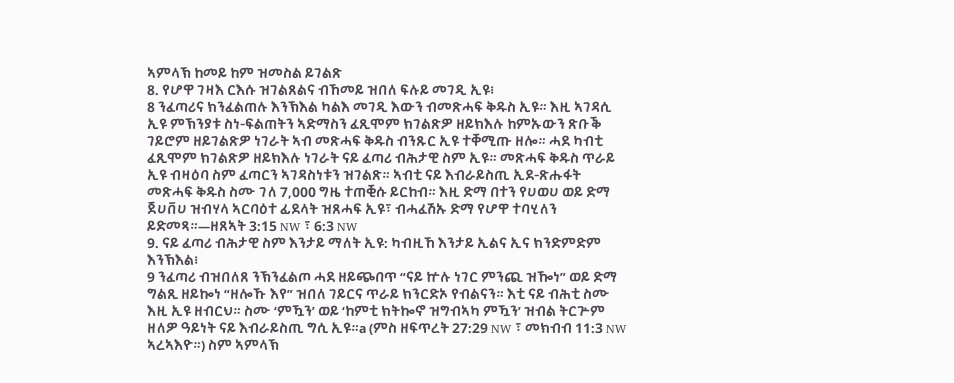ኣምላኽ ከመይ ከም ዝመስል ይገልጽ
8. የሆዋ ገዛእ ርእሱ ዝገልጸልና ብኸመይ ዝበለ ፍሉይ መገዲ ኢዩ፧
8 ንፈጣሪና ክንፈልጠሉ እንኽእል ካልእ መገዲ እውን ብመጽሓፍ ቅዱስ ኢዩ። እዚ ኣገዳሲ ኢዩ ምኽንያቱ ስነ-ፍልጠትን ኣድማስን ፈጺሞም ክገልጽዎ ዘይክእሉ ከምኡውን ጽቡቕ ገይሮም ዘይገልጽዎ ነገራት ኣብ መጽሓፍ ቅዱስ ብንጹር ኢዩ ተቐሚጡ ዘሎ። ሓደ ካብቲ ፈጺሞም ክገልጽዎ ዘይክእሉ ነገራት ናይ ፈጣሪ ብሕታዊ ስም ኢዩ። መጽሓፍ ቅዱስ ጥራይ ኢዩ ብዛዕባ ስም ፈጣርን ኣገዳስነቱን ዝገልጽ። ኣብቲ ናይ እብራይስጢ ኢደ-ጽሑፋት መጽሓፍ ቅዱስ ስሙ ገለ 7,000 ግዜ ተጠቒሱ ይርከብ። እዚ ድማ በተን የሀወሀ ወይ ድማ ጀሀቨሀ ዝብሃላ ኣርባዕተ ፊደላት ዝጸሓፍ ኢዩ፣ ብሓፈሽኡ ድማ የሆዋ ተባሂለን ይድመጻ።—ዘጸኣት 3:15 NW ፣ 6:3 NW
9. ናይ ፈጣሪ ብሕታዊ ስም እንታይ ማለት ኢዩ: ካብዚኸ እንታይ ኢልና ኢና ክንድምድም እንኽእል፧
9 ንፈጣሪ ብዝበለጸ ንኽንፈልጦ ሓደ ዘይጭበጥ “ናይ ኵሉ ነገር ምንጪ ዝዀነ” ወይ ድማ ግልጺ ዘይኰነ “ዘሎኹ እየ” ዝበለ ገይርና ጥራይ ክንርድኦ የብልናን። እቲ ናይ ብሕቲ ስሙ እዚ ኢዩ ዘብርህ። ስሙ ‘ምዃን’ ወይ ‘ከምቲ ክትኰኖ ዝግብኣካ ምዃን’ ዝብል ትርጕም ዘለዎ ዓይነት ናይ እብራይስጢ ግሲ ኢዩ።a (ምስ ዘፍጥረት 27:29 NW ፣ መክብብ 11:3 NW ኣረኣእዮ።) ስም ኣምላኽ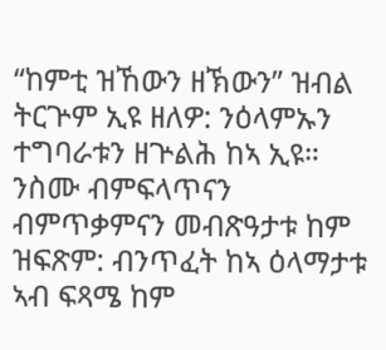“ከምቲ ዝኸውን ዘኽውን” ዝብል ትርጕም ኢዩ ዘለዎ: ንዕላምኡን ተግባራቱን ዘጕልሕ ከኣ ኢዩ። ንስሙ ብምፍላጥናን ብምጥቃምናን መብጽዓታቱ ከም ዝፍጽም: ብንጥፈት ከኣ ዕላማታቱ ኣብ ፍጻሜ ከም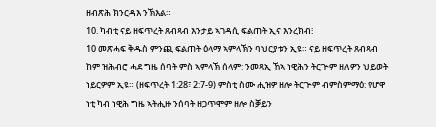ዘብጽሕ ክንርዳእ ንኽእል።
10. ካብቲ ናይ ዘፍጥረት ጸብጻብ እንታይ ኣገዳሲ ፍልጠት ኢና እንረክብ፧
10 መጽሓፍ ቅዱስ ምንጪ ፍልጠት ዕላማ ኣምላኽን ባህርያቱን ኢዩ። ናይ ዘፍጥረት ጸብጻብ ከም ዝሕብሮ ሓደ ግዜ ሰባት ምስ ኣምላኽ ሰላም: ንመጻኢ ኸኣ ነዊሕን ትርጕም ዘለዎን ህይወት ነይርዎም ኢዩ። (ዘፍጥረት 1:28፣ 2:7-9) ምስቲ ስሙ ሒዝዎ ዘሎ ትርጕም ብምስምማዕ: የሆዋ ነቲ ካብ ነዊሕ ግዜ ኣትሒዙ ንሰባት ዘጋጥሞም ዘሎ ስቓይን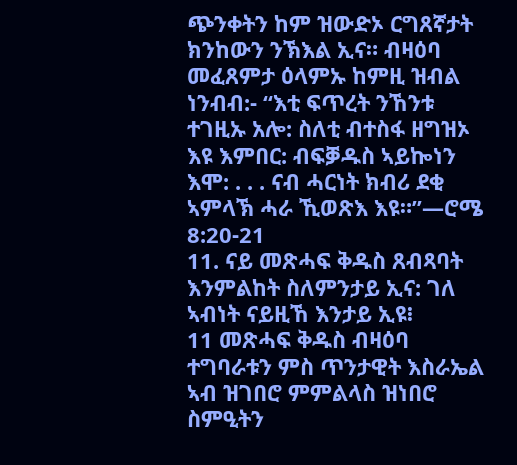ጭንቀትን ከም ዝውድኦ ርግጸኛታት ክንከውን ንኽእል ኢና። ብዛዕባ መፈጸምታ ዕላምኡ ከምዚ ዝብል ነንብብ:- “እቲ ፍጥረት ንኸንቱ ተገዚኡ አሎ: ስለቲ ብተስፋ ዘግዝኦ እዩ እምበር: ብፍቓዱስ ኣይኰነን እሞ: . . . ናብ ሓርነት ክብሪ ደቂ ኣምላኽ ሓራ ኺወጽእ እዩ።”—ሮሜ 8:20-21
11. ናይ መጽሓፍ ቅዱስ ጸብጻባት እንምልከት ስለምንታይ ኢና: ገለ ኣብነት ናይዚኸ እንታይ ኢዩ፧
11 መጽሓፍ ቅዱስ ብዛዕባ ተግባራቱን ምስ ጥንታዊት እስራኤል ኣብ ዝገበሮ ምምልላስ ዝነበሮ ስምዒትን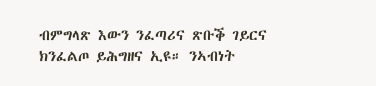ብምግላጽ እውን ንፈጣሪና ጽቡቕ ገይርና ክንፈልጦ ይሕግዘና ኢዩ። ንኣብነት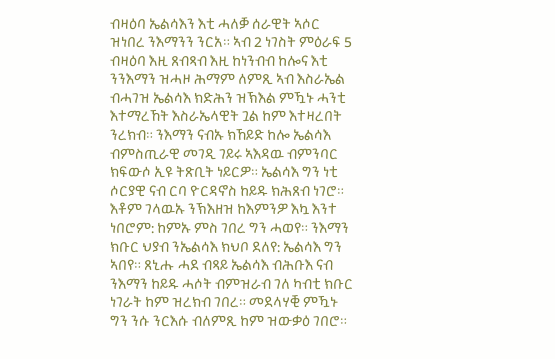ብዛዕባ ኤልሳእን እቲ ሓለቓ ሰራዊት ኣሶር ዝነበረ ንእማንን ንርአ። ኣብ 2 ነገስት ምዕራፍ 5 ብዛዕባ እዚ ጸብጻብ እዚ ከነንብብ ከሎና እቲ ንንእማን ዝሓዞ ሕማም ለምጺ ኣብ እስራኤል ብሓገዝ ኤልሳእ ክድሕን ዝኽእል ምዃኑ ሓንቲ እተማረኸት እስራኤላዊት ጓል ከም እተዛረበት ንረክብ። ንእማን ናብኡ ክኸይድ ከሎ ኤልሳእ ብምስጢራዊ መገዲ ገይሩ ኣእዳዉ ብምንባር ክፍውሶ ኢዩ ትጽቢት ነይርዎ። ኤልሳእ ግን ነቲ ሶርያዊ ናብ ርባ ዮርዳኖስ ከይዱ ክሕጸብ ነገሮ። እቶም ገላዉኡ ንኽእዘዝ ከእምንዎ እኳ እንተ ነበሮም: ከምኡ ምስ ገበረ ግን ሓወየ። ንእማን ክቡር ህያብ ንኤልሳእ ክህቦ ደለየ: ኤልሳእ ግን ኣበየ። ጸኒሑ ሓደ ብጻይ ኤልሳእ ብሕቡእ ናብ ንእማን ከይዱ ሓሶት ብምዝራብ ገለ ካብቲ ክቡር ነገራት ከም ዝረክብ ገበረ። መደላሃቒ ምዃኑ ግን ንሱ ንርእሱ ብለምጺ ከም ዝውቃዕ ገበሮ።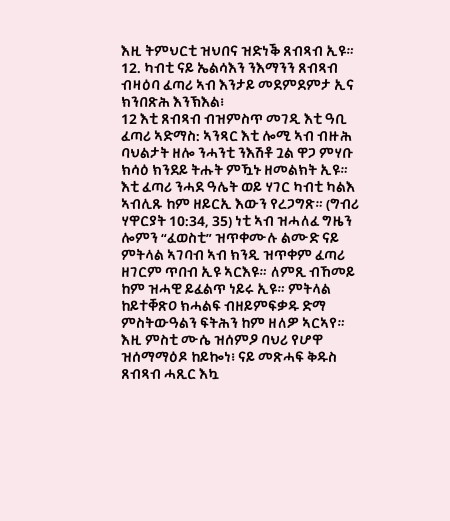እዚ ትምህርቲ ዝህበና ዝድነቕ ጸብጻብ ኢዩ።
12. ካብቲ ናይ ኤልሳእን ንእማንን ጸብጻብ ብዛዕባ ፈጣሪ ኣብ እንታይ መደምደምታ ኢና ክንበጽሕ እንኽእል፧
12 እቲ ጸብጻብ ብዝምስጥ መገዲ እቲ ዓቢ ፈጣሪ ኣድማስ: ኣንጻር እቲ ሎሚ ኣብ ብዙሕ ባህልታት ዘሎ ንሓንቲ ንእሽቶ ጓል ዋጋ ምሃቡ ክሳዕ ክንደይ ትሑት ምዃኑ ዘመልክት ኢዩ። እቲ ፈጣሪ ንሓደ ዓሌት ወይ ሃገር ካብቲ ካልእ ኣብሊጹ ከም ዘይርኢ እውን የረጋግጽ። (ግብሪ ሃዋርያት 10:34, 35) ነቲ ኣብ ዝሓለፈ ግዜን ሎምን “ፈወስቲ” ዝጥቀሙሉ ልሙድ ናይ ምትላል ኣገባብ ኣብ ክንዲ ዝጥቀም ፈጣሪ ዘገርም ጥበብ ኢዩ ኣርእዩ። ለምጺ ብኸመይ ከም ዝሓዊ ይፈልጥ ነይሩ ኢዩ። ምትላል ከይተቐጽዐ ክሓልፍ ብዘይምፍቃዱ ድማ ምስትውዓልን ፍትሕን ከም ዘለዎ ኣርኣየ። እዚ ምስቲ ሙሴ ዝሰምዖ ባህሪ የሆዋ ዝሰማማዕዶ ከይኰነ፧ ናይ መጽሓፍ ቅዱስ ጸብጻብ ሓጺር እኳ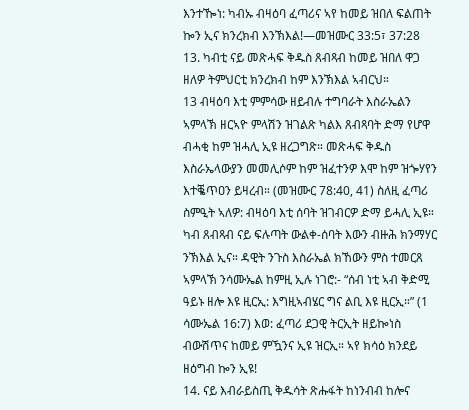እንተዀነ: ካብኡ ብዛዕባ ፈጣሪና ኣየ ከመይ ዝበለ ፍልጠት ኰን ኢና ክንረክብ እንኽእል!—መዝሙር 33:5፣ 37:28
13. ካብቲ ናይ መጽሓፍ ቅዱስ ጸብጻብ ከመይ ዝበለ ዋጋ ዘለዎ ትምህርቲ ክንረክብ ከም እንኽእል ኣብርህ።
13 ብዛዕባ እቲ ምምሳው ዘይብሉ ተግባራት እስራኤልን ኣምላኽ ዘርኣዮ ምላሽን ዝገልጽ ካልእ ጸብጻባት ድማ የሆዋ ብሓቂ ከም ዝሓሊ ኢዩ ዘረጋግጽ። መጽሓፍ ቅዱስ እስራኤላውያን መመሊሶም ከም ዝፈተንዎ እሞ ከም ዝጐሃየን እተቘጥዐን ይዛረብ። (መዝሙር 78:40, 41) ስለዚ ፈጣሪ ስምዒት ኣለዎ: ብዛዕባ እቲ ሰባት ዝገብርዎ ድማ ይሓሊ ኢዩ። ካብ ጸብጻብ ናይ ፍሉጣት ውልቀ-ሰባት እውን ብዙሕ ክንማሃር ንኽእል ኢና። ዳዊት ንጉስ እስራኤል ክኸውን ምስ ተመርጸ ኣምላኽ ንሳሙኤል ከምዚ ኢሉ ነገሮ:- “ሰብ ነቲ ኣብ ቅድሚ ዓይኑ ዘሎ እዩ ዚርኢ: እግዚኣብሄር ግና ልቢ እዩ ዚርኢ።” (1 ሳሙኤል 16:7) እወ: ፈጣሪ ደጋዊ ትርኢት ዘይኰነስ ብውሽጥና ከመይ ምዃንና ኢዩ ዝርኢ። ኣየ ክሳዕ ክንደይ ዘዕግብ ኰን ኢዩ!
14. ናይ እብራይስጢ ቅዱሳት ጽሑፋት ከነንብብ ከሎና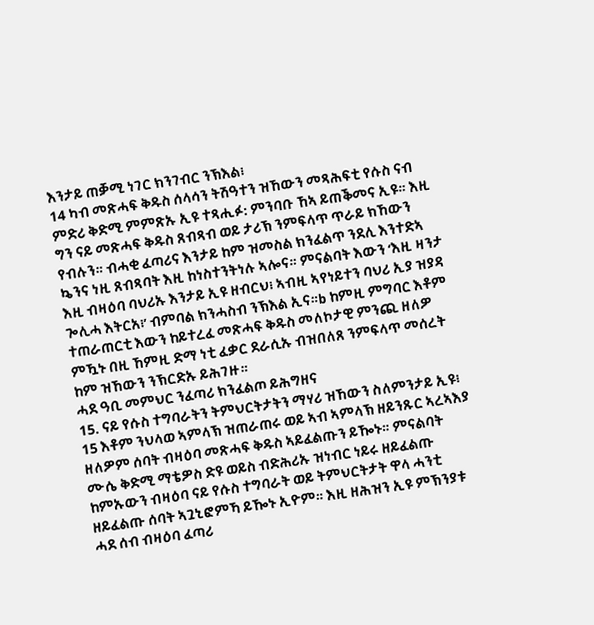እንታይ ጠቓሚ ነገር ክንገብር ንኽእል፧
14 ካብ መጽሓፍ ቅዱስ ሰላሳን ትሽዓተን ዝኸውን መጻሕፍቲ የሱስ ናብ ምድሪ ቅድሚ ምምጽኡ ኢዩ ተጻሒፉ: ምንባቡ ኸኣ ይጠቕመና ኢዩ። እዚ ግን ናይ መጽሓፍ ቅዱስ ጸብጻብ ወይ ታሪኽ ንምፍላጥ ጥራይ ክኸውን የብሉን። ብሓቂ ፈጣሪና እንታይ ከም ዝመስል ክንፈልጥ ንደሊ እንተድኣ ኴንና ነዚ ጸብጻባት እዚ ከነስተንትነሉ ኣሎና። ምናልባት እውን ‘እዚ ዛንታ እዚ ብዛዕባ ባህሪኡ እንታይ ኢዩ ዘብርህ፧ ኣብዚ ኣየነይተን ባህሪ ኢያ ዝያዳ ጐሊሓ እትርአ፧’ ብምባል ክንሓስብ ንኽእል ኢና።b ከምዚ ምግባር እቶም ተጠራጠርቲ እውን ከይተረፈ መጽሓፍ ቅዱስ መለኮታዊ ምንጪ ዘለዎ ምዃኑ በዚ ኸምዚ ድማ ነቲ ፈቃር ደራሲኡ ብዝበለጸ ንምፍላጥ መሰረት ከም ዝኸውን ንኽርድኡ ይሕገዙ።
ሓደ ዓቢ መምህር ንፈጣሪ ክንፈልጦ ይሕግዘና
15. ናይ የሱስ ተግባራትን ትምህርትታትን ማሃሪ ዝኸውን ስለምንታይ ኢዩ፧
15 እቶም ንህላወ ኣምላኽ ዝጠራጠሩ ወይ ኣብ ኣምላኽ ዘይንጹር ኣረኣእያ ዘለዎም ሰባት ብዛዕባ መጽሓፍ ቅዱስ ኣይፈልጡን ይዀኑ። ምናልባት ሙሴ ቅድሚ ማቴዎስ ድዩ ወይስ ብድሕሪኡ ዝነብር ነይሩ ዘይፈልጡ ከምኡውን ብዛዕባ ናይ የሱስ ተግባራት ወይ ትምህርትታት ዋላ ሓንቲ ዘይፈልጡ ሰባት ኣጓኒፎምኻ ይዀኑ ኢዮም። እዚ ዘሕዝን ኢዩ ምኽንያቱ ሓደ ሰብ ብዛዕባ ፈጣሪ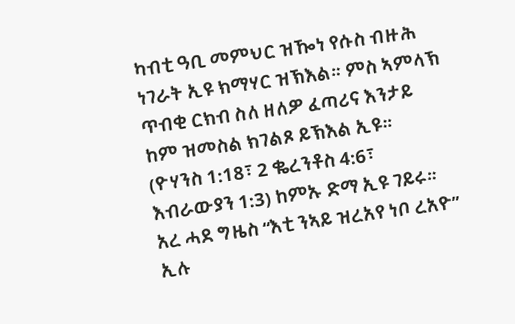ካብቲ ዓቢ መምህር ዝዀነ የሱስ ብዙሕ ነገራት ኢዩ ክማሃር ዝኽእል። ምስ ኣምላኽ ጥብቂ ርክብ ስለ ዘለዎ ፈጣሪና እንታይ ከም ዝመስል ክገልጾ ይኽእል ኢዩ። (ዮሃንስ 1:18፣ 2 ቈረንቶስ 4:6፣ እብራውያን 1:3) ከምኡ ድማ ኢዩ ገይሩ። አረ ሓደ ግዜስ “እቲ ንኣይ ዝረአየ ነቦ ረአዮ” ኢሉ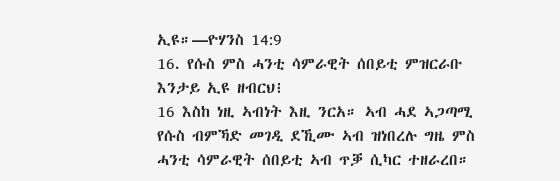ኢዩ።—ዮሃንስ 14:9
16. የሱስ ምስ ሓንቲ ሳምራዊት ሰበይቲ ምዝርራቡ እንታይ ኢዩ ዘብርህ፧
16 እስከ ነዚ ኣብነት እዚ ንርአ። ኣብ ሓደ ኣጋጣሚ የሱስ ብምኻድ መገዲ ደኺሙ ኣብ ዝነበረሉ ግዜ ምስ ሓንቲ ሳምራዊት ሰበይቲ ኣብ ጥቓ ሲካር ተዘራረበ።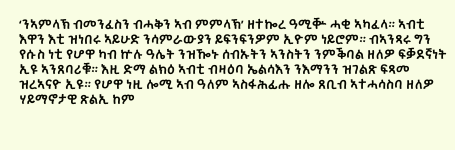‘ንኣምላኽ ብመንፈስን ብሓቅን ኣብ ምምላኽ’ ዘተኰረ ዓሚቝ ሓቂ ኣካፈላ። ኣብቲ እዋን እቲ ዝነበሩ ኣይሁድ ንሳምራውያን ይፍንፍንዎም ኢዮም ነይሮም። ብኣንጻሩ ግን የሱስ ነቲ የሆዋ ካብ ኵሉ ዓሌት ንዝዀኑ ሰብኡትን ኣንስትን ንምቕባል ዘለዎ ፍቓደኛነት ኢዩ ኣንጸባሪቑ። እዚ ድማ ልክዕ ኣብቲ ብዛዕባ ኤልሳእን ንእማንን ዝገልጽ ፍጻመ ዝረኣናዮ ኢዩ። የሆዋ ነዚ ሎሚ ኣብ ዓለም ኣስፋሕፊሑ ዘሎ ጸቢብ ኣተሓሳስባ ዘለዎ ሃይማኖታዊ ጽልኢ ከም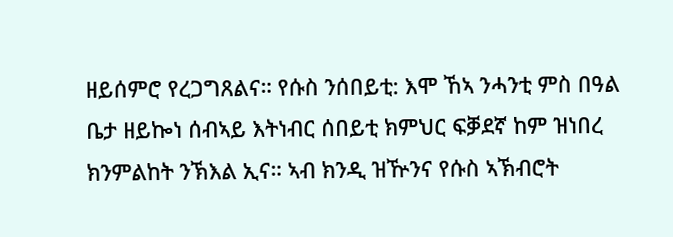ዘይሰምሮ የረጋግጸልና። የሱስ ንሰበይቲ: እሞ ኸኣ ንሓንቲ ምስ በዓል ቤታ ዘይኰነ ሰብኣይ እትነብር ሰበይቲ ክምህር ፍቓደኛ ከም ዝነበረ ክንምልከት ንኽእል ኢና። ኣብ ክንዲ ዝዅንና የሱስ ኣኽብሮት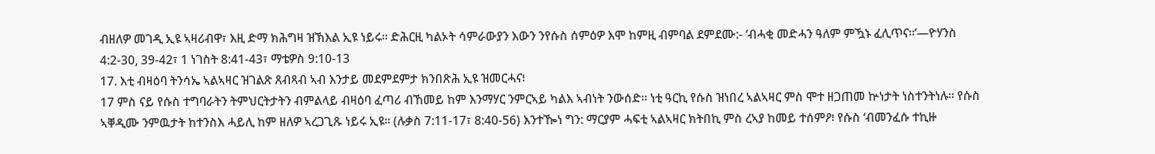ብዘለዎ መገዲ ኢዩ ኣዛሪብዋ፣ እዚ ድማ ክሕግዛ ዝኽእል ኢዩ ነይሩ። ድሕርዚ ካልኦት ሳምራውያን እውን ንየሱስ ሰምዕዎ እሞ ከምዚ ብምባል ደምደሙ:- ‘ብሓቂ መድሓን ዓለም ምዃኑ ፈሊጥና።’—ዮሃንስ 4:2-30, 39-42፣ 1 ነገስት 8:41-43፣ ማቴዎስ 9:10-13
17. እቲ ብዛዕባ ትንሳኤ ኣልኣዛር ዝገልጽ ጸብጻብ ኣብ እንታይ መደምደምታ ክንበጽሕ ኢዩ ዝመርሓና፧
17 ምስ ናይ የሱስ ተግባራትን ትምህርትታትን ብምልላይ ብዛዕባ ፈጣሪ ብኸመይ ከም እንማሃር ንምርኣይ ካልእ ኣብነት ንውሰድ። ነቲ ዓርኪ የሱስ ዝነበረ ኣልኣዛር ምስ ሞተ ዘጋጠመ ኵነታት ነስተንትነሉ። የሱስ ኣቐዲሙ ንምዉታት ከተንስእ ሓይሊ ከም ዘለዎ ኣረጋጊጹ ነይሩ ኢዩ። (ሉቃስ 7:11-17፣ 8:40-56) እንተዀነ ግን: ማርያም ሓፍቲ ኣልኣዛር ክትበኪ ምስ ረኣያ ከመይ ተሰምዖ፧ የሱስ ‘ብመንፈሱ ተኪዙ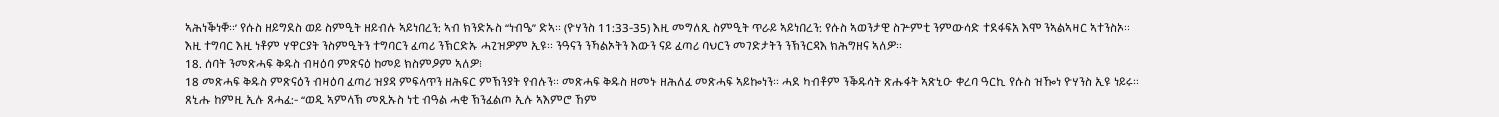ኣሕነቕነቐ።’ የሱስ ዘይግደስ ወይ ስምዒት ዘይብሉ ኣይነበረን: ኣብ ክንድኡስ “ነብዔ” ድኣ። (ዮሃንስ 11:33-35) እዚ መግለጺ ስምዒት ጥራይ ኣይነበረን: የሱስ ኣወንታዊ ስጕምቲ ንምውሳድ ተደፋፍአ እሞ ንኣልኣዛር ኣተንስኦ። እዚ ተግባር እዚ ነቶም ሃዋርያት ንስምዒትን ተግባርን ፈጣሪ ንኽርድኡ ሓጊዝዎም ኢዩ። ንዓናን ንኻልኦትን እውን ናይ ፈጣሪ ባህርን መገድታትን ንኽንርዳእ ክሕግዘና ኣለዎ።
18. ሰባት ንመጽሓፍ ቅዱስ ብዛዕባ ምጽናዕ ከመይ ክስምዖም ኣለዎ፧
18 መጽሓፍ ቅዱስ ምጽናዕን ብዛዕባ ፈጣሪ ዝያዳ ምፍላጥን ዘሕፍር ምኽንያት የብሉን። መጽሓፍ ቅዱስ ዘመኑ ዘሕለፈ መጽሓፍ ኣይኰነን። ሓደ ካብቶም ንቕዱሳት ጽሑፋት ኣጽኒዑ ቀረባ ዓርኪ የሱስ ዝዀነ ዮሃንስ ኢዩ ነይሩ። ጸኒሑ ከምዚ ኢሉ ጸሓፈ:- “ወዲ ኣምላኽ መጺኡስ ነቲ ብዓል ሓቂ ኽንፈልጦ ኢሉ ኣእምሮ ኸም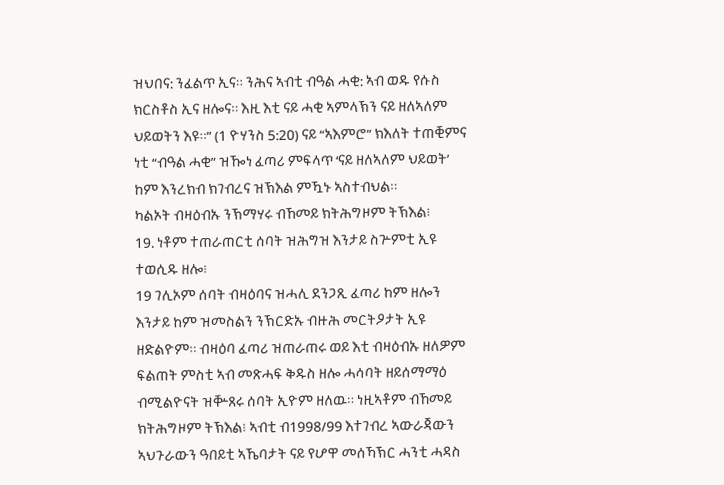ዝህበና: ንፈልጥ ኢና። ንሕና ኣብቲ ብዓል ሓቂ: ኣብ ወዱ የሱስ ክርስቶስ ኢና ዘሎና። እዚ እቲ ናይ ሓቂ ኣምላኽን ናይ ዘለኣለም ህይወትን እዩ።” (1 ዮሃንስ 5:20) ናይ “ኣእምሮ” ክእለት ተጠቒምና ነቲ “ብዓል ሓቂ” ዝዀነ ፈጣሪ ምፍላጥ ‘ናይ ዘለኣለም ህይወት’ ከም እንረክብ ክገብረና ዝኽእል ምዃኑ ኣስተብህል።
ካልኦት ብዛዕብኡ ንኽማሃሩ ብኸመይ ክትሕግዞም ትኽእል፧
19. ነቶም ተጠራጠርቲ ሰባት ዝሕግዝ እንታይ ስጕምቲ ኢዩ ተወሲዱ ዘሎ፧
19 ገሊኦም ሰባት ብዛዕባና ዝሓሊ ደንጋጺ ፈጣሪ ከም ዘሎን እንታይ ከም ዝመስልን ንኽርድኡ ብዙሕ መርትዖታት ኢዩ ዘድልዮም። ብዛዕባ ፈጣሪ ዝጠራጠሩ ወይ እቲ ብዛዕብኡ ዘለዎም ፍልጠት ምስቲ ኣብ መጽሓፍ ቅዱስ ዘሎ ሓሳባት ዘይሰማማዕ ብሚልዮናት ዝቝጸሩ ሰባት ኢዮም ዘለዉ። ነዚኣቶም ብኸመይ ክትሕግዞም ትኽእል፧ ኣብቲ ብ1998/99 እተገብረ ኣውራጃውን ኣህጉራውን ዓበይቲ ኣኼባታት ናይ የሆዋ መሰኻኽር ሓንቲ ሓዳስ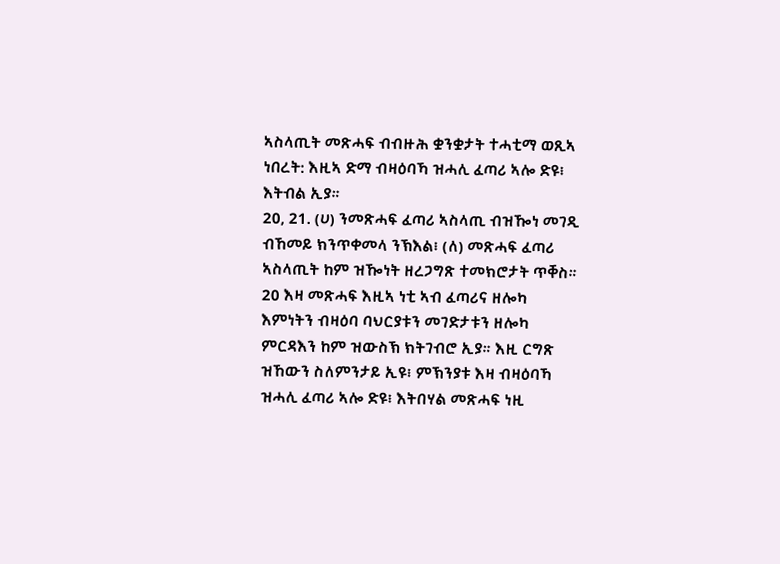ኣስላጢት መጽሓፍ ብብዙሕ ቋንቋታት ተሓቲማ ወጺኣ ነበረት: እዚኣ ድማ ብዛዕባኻ ዝሓሊ ፈጣሪ ኣሎ ድዩ፧ እትብል ኢያ።
20, 21. (ሀ) ንመጽሓፍ ፈጣሪ ኣስላጢ ብዝዀነ መገዲ ብኸመይ ክንጥቀመላ ንኽእል፧ (ለ) መጽሓፍ ፈጣሪ ኣስላጢት ከም ዝዀነት ዘረጋግጽ ተመክሮታት ጥቐስ።
20 እዛ መጽሓፍ እዚኣ ነቲ ኣብ ፈጣሪና ዘሎካ እምነትን ብዛዕባ ባህርያቱን መገድታቱን ዘሎካ ምርዳእን ከም ዝውስኽ ክትገብሮ ኢያ። እዚ ርግጽ ዝኸውን ስለምንታይ ኢዩ፧ ምኽንያቱ እዛ ብዛዕባኻ ዝሓሊ ፈጣሪ ኣሎ ድዩ፧ እትበሃል መጽሓፍ ነዚ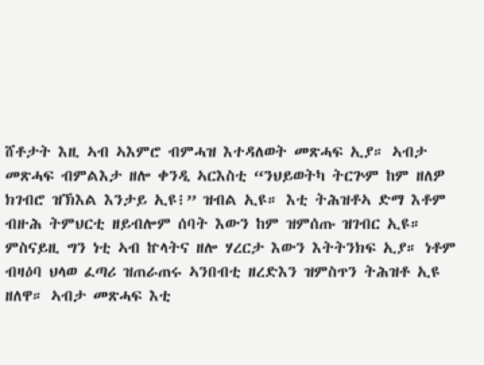ሸቶታት እዚ ኣብ ኣእምሮ ብምሓዝ እተዳለወት መጽሓፍ ኢያ። ኣብታ መጽሓፍ ብምልእታ ዘሎ ቀንዲ ኣርእስቲ “ንህይወትካ ትርጕም ከም ዘለዎ ክገብሮ ዝኽእል እንታይ ኢዩ፧” ዝብል ኢዩ። እቲ ትሕዝቶኣ ድማ እቶም ብዙሕ ትምህርቲ ዘይብሎም ሰባት እውን ከም ዝምሰጡ ዝገብር ኢዩ። ምስናይዚ ግን ነቲ ኣብ ኵላትና ዘሎ ሃረርታ እውን እትትንክፍ ኢያ። ነቶም ብዛዕባ ህላወ ፈጣሪ ዝጠራጠሩ ኣንበብቲ ዘረድእን ዝምስጥን ትሕዝቶ ኢዩ ዘለዋ። ኣብታ መጽሓፍ እቲ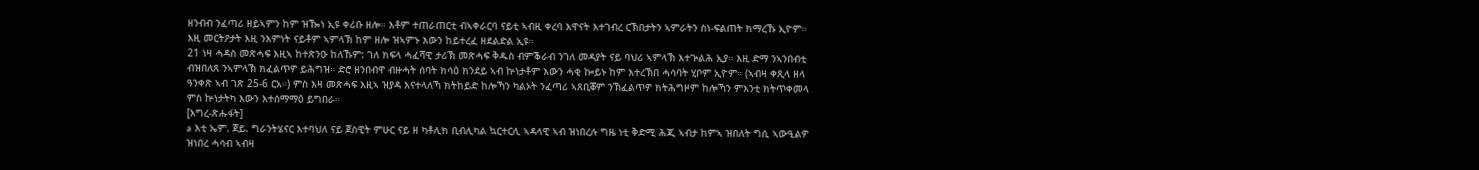ዘንብብ ንፈጣሪ ዘይኣምን ከም ዝዀነ ኢዩ ቀሪቡ ዘሎ። እቶም ተጠራጠርቲ ብኣቀራርባ ናይቲ ኣብዚ ቀረባ እዋናት እተገብረ ርኽበታትን ኣምራትን ስነ-ፍልጠት ክማረኹ ኢዮም። እዚ መርትዖታት እዚ ንእምነት ናይቶም ኣምላኽ ከም ዘሎ ዝኣምኑ እውን ከይተረፈ ዘደልድል ኢዩ።
21 ነዛ ሓዳስ መጽሓፍ እዚኣ ከተጽንዑ ከለኹም: ገለ ክፍላ ሓፈሻዊ ታሪኽ መጽሓፍ ቅዱስ ብምቕራብ ንገለ መዳያት ናይ ባህሪ ኣምላኽ እተጕልሕ ኢያ። እዚ ድማ ንኣንበብቲ ብዝበለጸ ንኣምላኽ ክፈልጥዎ ይሕግዝ። ድሮ ዘንበብዋ ብዙሓት ሰባት ክሳዕ ክንደይ ኣብ ኵነታቶም እውን ሓቂ ኰይኑ ከም እተረኽበ ሓሳባት ሂቦም ኢዮም። (ኣብዛ ቀጺላ ዘላ ዓንቀጽ ኣብ ገጽ 25-6 ርአ።) ምስ እዛ መጽሓፍ እዚኣ ዝያዳ እናተላለኻ ክትከይድ ከሎኻን ካልኦት ንፈጣሪ ኣጸቢቖም ንኽፈልጥዎ ክትሕግዞም ከሎኻን ምእንቲ ክትጥቀመላ ምስ ኵነታትካ እውን እተሰማማዕ ይግበራ።
[እግረ-ጽሑፋት]
a እቲ ኤም. ጀይ. ግራንትሄናር እተባህለ ናይ ጀስዊት ምሁር ናይ ዘ ካቶሊክ ቢብሊካል ኳርተርሊ ኣዳላዊ ኣብ ዝነበረሉ ግዜ ነቲ ቅድሚ ሕጂ ኣብታ ከምኣ ዝበለት ግሲ ኣውዒልዎ ዝነበረ ሓሳብ ኣብዛ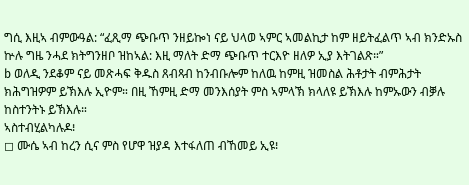ግሲ እዚኣ ብምውዓል: “ፈጺማ ጭቡጥ ንዘይኰነ ናይ ህላወ ኣምር ኣመልኪታ ከም ዘይትፈልጥ ኣብ ክንድኡስ ኵሉ ግዜ ንሓደ ክትግንዘቦ ዝከኣል: እዚ ማለት ድማ ጭቡጥ ተርእዮ ዘለዎ ኢያ እትገልጽ።”
b ወለዲ ንደቆም ናይ መጽሓፍ ቅዱስ ጸብጻብ ከንብቡሎም ከለዉ ከምዚ ዝመስል ሕቶታት ብምሕታት ክሕግዝዎም ይኽእሉ ኢዮም። በዚ ኸምዚ ድማ መንእሰያት ምስ ኣምላኽ ክላለዩ ይኽእሉ ከምኡውን ብቓሉ ከስተንትኑ ይኽእሉ።
ኣስተብሂልካሉዶ፧
◻ ሙሴ ኣብ ከረን ሲና ምስ የሆዋ ዝያዳ እተፋለጠ ብኸመይ ኢዩ፧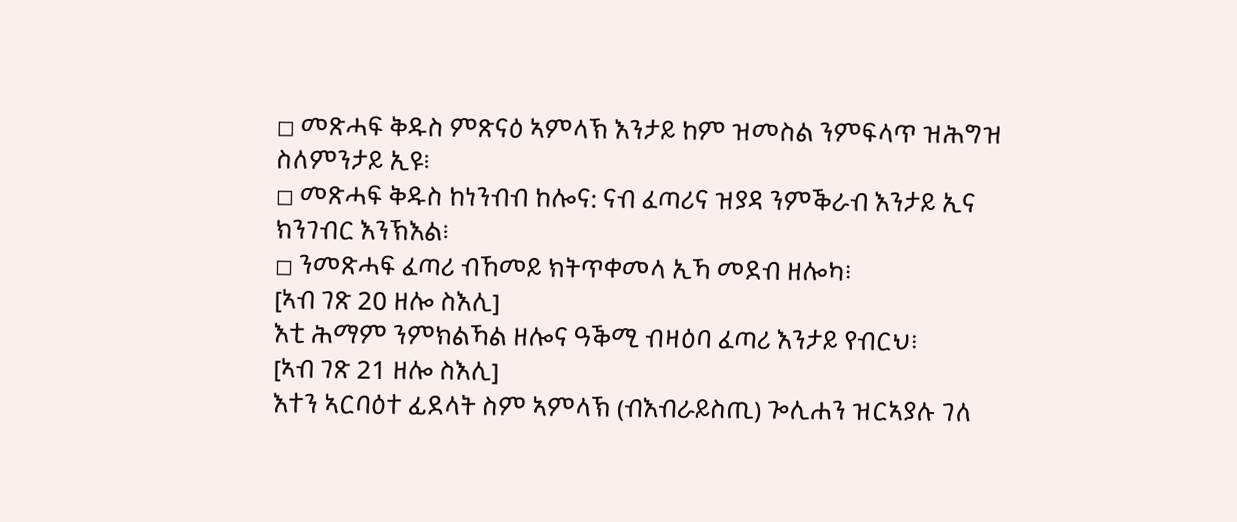◻ መጽሓፍ ቅዱስ ምጽናዕ ኣምላኽ እንታይ ከም ዝመስል ንምፍላጥ ዝሕግዝ ስለምንታይ ኢዩ፧
◻ መጽሓፍ ቅዱስ ከነንብብ ከሎና: ናብ ፈጣሪና ዝያዳ ንምቕራብ እንታይ ኢና ክንገብር እንኽእል፧
◻ ንመጽሓፍ ፈጣሪ ብኸመይ ክትጥቀመላ ኢኻ መደብ ዘሎካ፧
[ኣብ ገጽ 20 ዘሎ ስእሊ]
እቲ ሕማም ንምክልኻል ዘሎና ዓቕሚ ብዛዕባ ፈጣሪ እንታይ የብርህ፧
[ኣብ ገጽ 21 ዘሎ ስእሊ]
እተን ኣርባዕተ ፊደላት ስም ኣምላኽ (ብእብራይስጢ) ጐሊሐን ዝርኣያሉ ገለ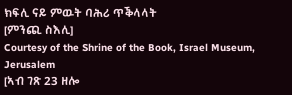ክፍሊ ናይ ምዉት ባሕሪ ጥቕላላት
[ምንጪ ስእሊ]
Courtesy of the Shrine of the Book, Israel Museum, Jerusalem
[ኣብ ገጽ 23 ዘሎ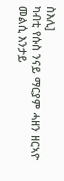ስእሊ]
ካብቲ የሱስ ንናይ ማርያም ሓዘን ዘርኣዮ መልሲ እንታይ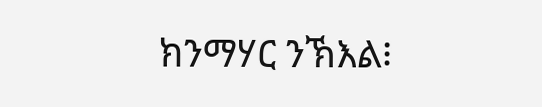ክንማሃር ንኽእል፧